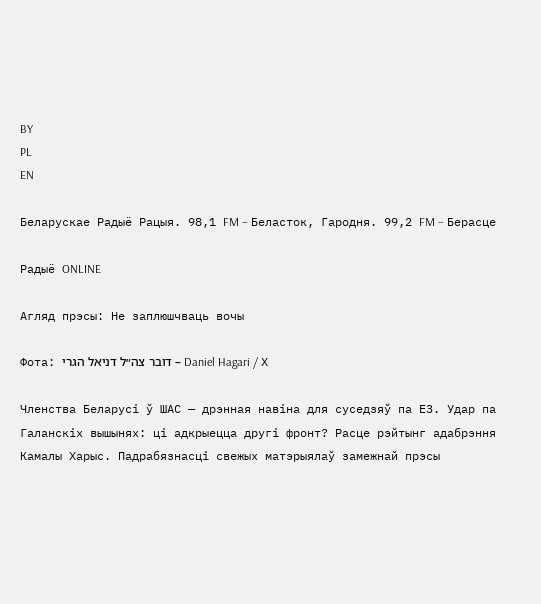BY
PL
EN

Беларускае Радыё Рацыя. 98,1 FM – Беласток, Гародня. 99,2 FM – Берасце

Радыё ONLINE

Агляд прэсы: Не заплюшчваць вочы

Фота: דובר צה״ל דניאל הגרי – Daniel Hagari / Х

Членства Беларусі ў ШАС — дрэнная навіна для суседзяў па ЕЗ. Удар па Галанскіх вышынях: ці адкрыецца другі фронт? Расце рэйтынг адабрэння Камалы Харыс. Падрабязнасці свежых матэрыялаў замежнай прэсы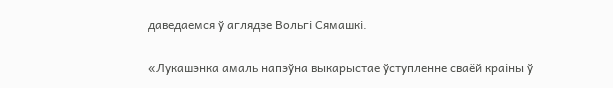даведаемся ў аглядзе Вольгі Сямашкі.

«Лукашэнка амаль напэўна выкарыстае ўступленне сваёй краіны ў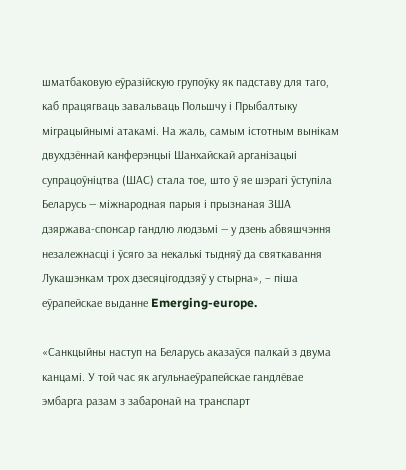шматбаковую еўразійскую групоўку як падставу для таго, каб працягваць завальваць Польшчу і Прыбалтыку міграцыйнымі атакамі. На жаль, самым істотным вынікам двухдзённай канферэнцыі Шанхайскай арганізацыі супрацоўніцтва (ШАС) стала тое, што ў яе шэрагі ўступіла Беларусь — міжнародная парыя і прызнаная ЗША дзяржава-спонсар гандлю людзьмі — у дзень абвяшчэння незалежнасці і ўсяго за некалькі тыдняў да святкавання Лукашэнкам трох дзесяцігоддзяў у стырна», – піша еўрапейскае выданне Emerging-europe.

«Санкцыйны наступ на Беларусь аказаўся палкай з двума канцамі. У той час як агульнаеўрапейскае гандлёвае эмбарга разам з забаронай на транспарт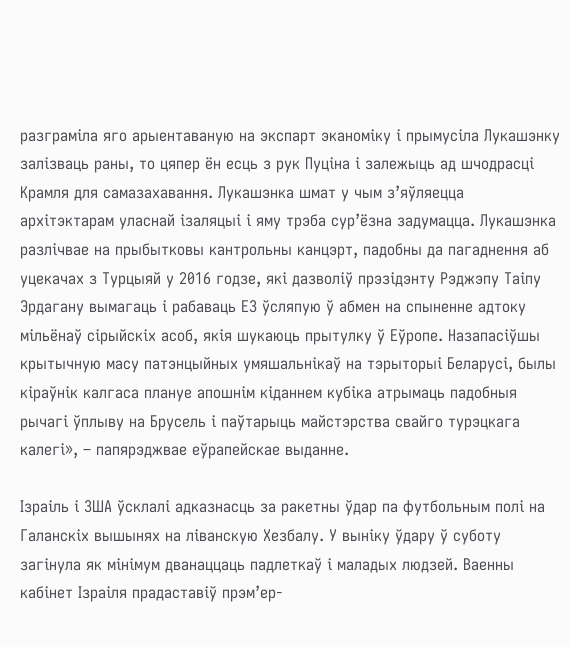разграміла яго арыентаваную на экспарт эканоміку і прымусіла Лукашэнку залізваць раны, то цяпер ён есць з рук Пуціна і залежыць ад шчодрасці Крамля для самазахавання. Лукашэнка шмат у чым з’яўляецца архітэктарам уласнай ізаляцыі і яму трэба сур’ёзна задумацца. Лукашэнка разлічвае на прыбытковы кантрольны канцэрт, падобны да пагаднення аб уцекачах з Турцыяй у 2016 годзе, які дазволіў прэзідэнту Рэджэпу Таіпу Эрдагану вымагаць і рабаваць ЕЗ ўсляпую ў абмен на спыненне адтоку мільёнаў сірыйскіх асоб, якія шукаюць прытулку ў Еўропе. Назапасіўшы крытычную масу патэнцыйных умяшальнікаў на тэрыторыі Беларусі, былы кіраўнік калгаса плануе апошнім кіданнем кубіка атрымаць падобныя рычагі ўплыву на Брусель і паўтарыць майстэрства свайго турэцкага калегі», – папярэджвае еўрапейскае выданне.

Ізраіль і ЗША ўсклалі адказнасць за ракетны ўдар па футбольным полі на Галанскіх вышынях на ліванскую Хезбалу. У выніку ўдару ў суботу загінула як мінімум дванаццаць падлеткаў і маладых людзей. Ваенны кабінет Ізраіля прадаставіў прэм’ер-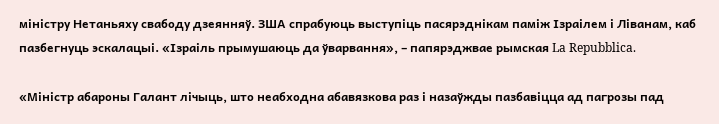міністру Нетаньяху свабоду дзеянняў. ЗША спрабуюць выступіць пасярэднікам паміж Ізраілем і Ліванам, каб пазбегнуць эскалацыі. «Ізраіль прымушаюць да ўварвання», – папярэджвае рымская La Repubblica.

«Міністр абароны Галант лічыць, што неабходна абавязкова раз і назаўжды пазбавіцца ад пагрозы пад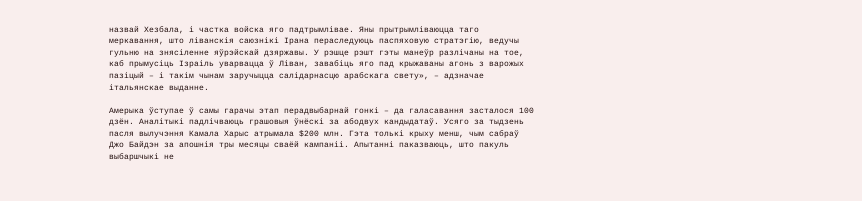назвай Хезбала, і частка войска яго падтрымлівае. Яны прытрымліваюцца таго меркавання, што ліванскія саюзнікі Ірана пераследуюць паспяховую стратэгію, ведучы гульню на знясіленне яўрэйскай дзяржавы. У рэшце рэшт гэты манеўр разлічаны на тое, каб прымусіць Ізраіль уварвацца ў Ліван, завабіць яго пад крыжаваны агонь з варожых пазіцый – і такім чынам заручыцца салідарнасцю арабскага свету», – адзначае італьянскае выданне.

Амерыка ўступае ў самы гарачы этап перадвыбарнай гонкі – да галасавання засталося 100 дзён. Аналітыкі падлічваюць грашовыя ўнёскі за абодвух кандыдатаў. Усяго за тыдзень пасля вылучэння Камала Харыс атрымала $200 млн. Гэта толькі крыху менш, чым сабраў Джо Байдэн за апошнія тры месяцы сваёй кампаніі. Апытанні паказваюць, што пакуль выбаршчыкі не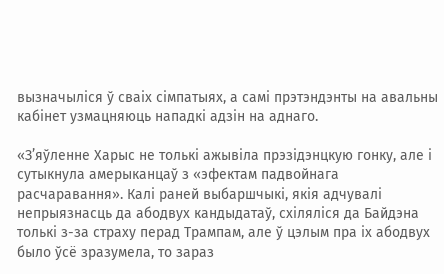вызначыліся ў сваіх сімпатыях, а самі прэтэндэнты на авальны кабінет узмацняюць нападкі адзін на аднаго.

«З’яўленне Харыс не толькі ажывіла прэзідэнцкую гонку, але і сутыкнула амерыканцаў з «эфектам падвойнага расчаравання». Калі раней выбаршчыкі, якія адчувалі непрыязнасць да абодвух кандыдатаў, схіляліся да Байдэна толькі з-за страху перад Трампам, але ў цэлым пра іх абодвух было ўсё зразумела, то зараз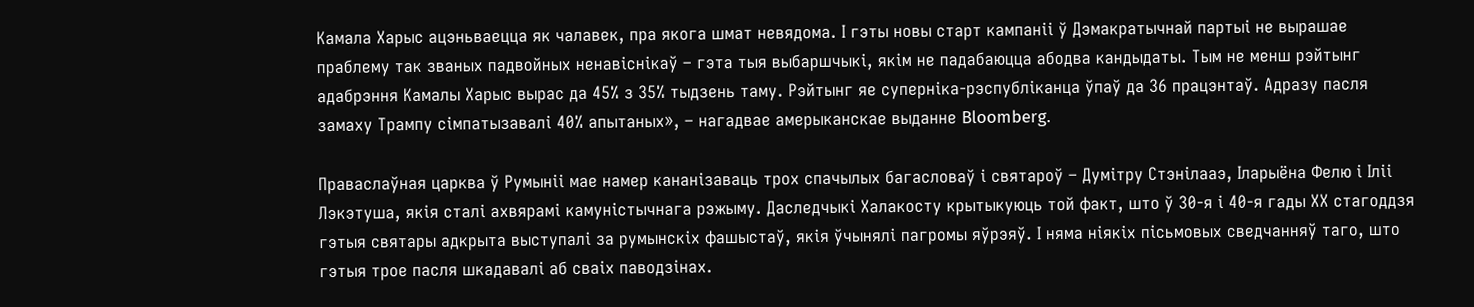Камала Харыс ацэньваецца як чалавек, пра якога шмат невядома. І гэты новы старт кампаніі ў Дэмакратычнай партыі не вырашае праблему так званых падвойных ненавіснікаў – гэта тыя выбаршчыкі, якім не падабаюцца абодва кандыдаты. Тым не менш рэйтынг адабрэння Камалы Харыс вырас да 45% з 35% тыдзень таму. Рэйтынг яе суперніка-рэспубліканца ўпаў да 36 працэнтаў. Адразу пасля замаху Трампу сімпатызавалі 40% апытаных», – нагадвае амерыканскае выданне Bloomberg.

Праваслаўная царква ў Румыніі мае намер кананізаваць трох спачылых багасловаў і святароў – Думітру Стэнілааэ, Іларыёна Фелю і Іліі Лэкэтуша, якія сталі ахвярамі камуністычнага рэжыму. Даследчыкі Халакосту крытыкуюць той факт, што ў 30-я і 40-я гады ХХ стагоддзя гэтыя святары адкрыта выступалі за румынскіх фашыстаў, якія ўчынялі пагромы яўрэяў. І няма ніякіх пісьмовых сведчанняў таго, што гэтыя трое пасля шкадавалі аб сваіх паводзінах.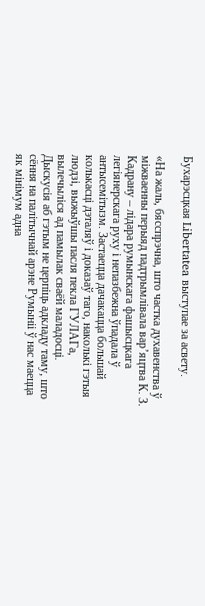Бухарэсцкая Libertatea выступае за асвету.

«На жаль, бясспрэчна, што частка духавенства ў міжваенны перыяд падтрымлівала вар’яцтва К. З. Кадрану – лідара румынскага фашысцкага легіянерскага руху і непазбежна ўпадала ў антысемітызм. Застаецца дачакацца большай колькасці дэталяў і доказаў таго, наколькі гэтыя людзі, выжыўшы пасля пекла ГУЛАГа, вылечыліся ад памылак сваёй маладосці. Дыскусія аб гэтым не церпіць адкладу таму, што сёння на палітычнай арэне Румыніі ў нас маецца як мінімум адна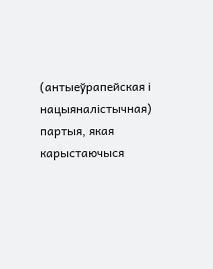(антыеўрапейская і нацыяналістычная) партыя, якая карыстаючыся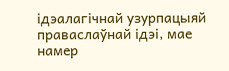ідэалагічнай узурпацыяй праваслаўнай ідэі, мае намер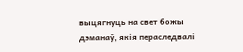выцягнуць на свет божы дэманаў, якія пераследвалі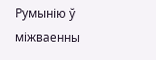Румынію ў міжваенны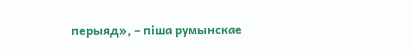перыяд», – піша румынскае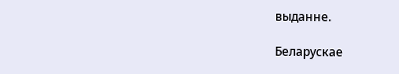выданне.

Беларускае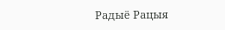Радыё Рацыя